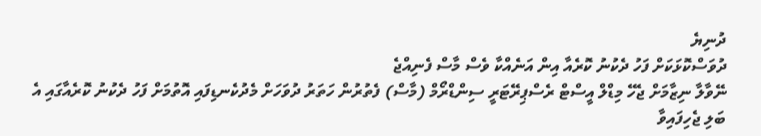ދުނިޔެ
ދުވަސްކޮޅަކަށް ފަހު ދެކުނު ކޮރެއާ އިން އަނެއްކާ ވެސް މާސް ފެނިއްޖެ
ނޭވާލާ ނިޒާމަށް ޖެހޭ މިޑްލް އީސްޓް ރެސްޕިރޭޓަރީ ސިންޑްރޯމް (މާސް) ފެތުރުން ހަތަރު ދުވަހަށް މެދުކެނޑިފައި އޮތުމަށް ފަހު ދެކުނު ކޮރެއާގައި އެ ބަލި ޖެހިފައިވާ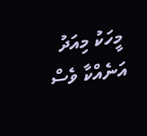މީހަކު މިއަދު އަނެއްކާ ވެސް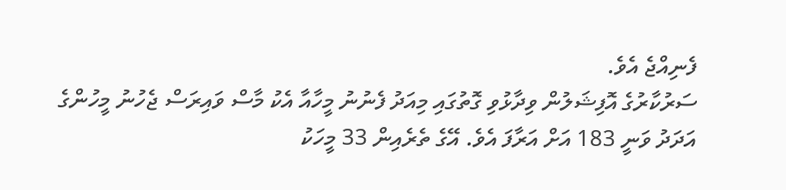ފެނިއްޖެ އެވެ.
ސަރުކާރުގެ އޮފިޝަލުން ވިދާޅުވި ގޮތުގައި މިއަދު ފެނުނު މީހާއާ އެކު މާސް ވައިރަސް ޖެހުނު މީހުންގެ އަދަދު ވަނީ 183 އަށް އަރާފަ އެވެ. އޭގެ ތެރެއިން 33 މީހަކު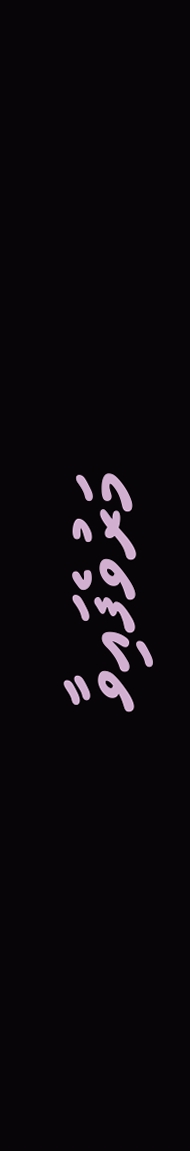މަރުވެފައިވާ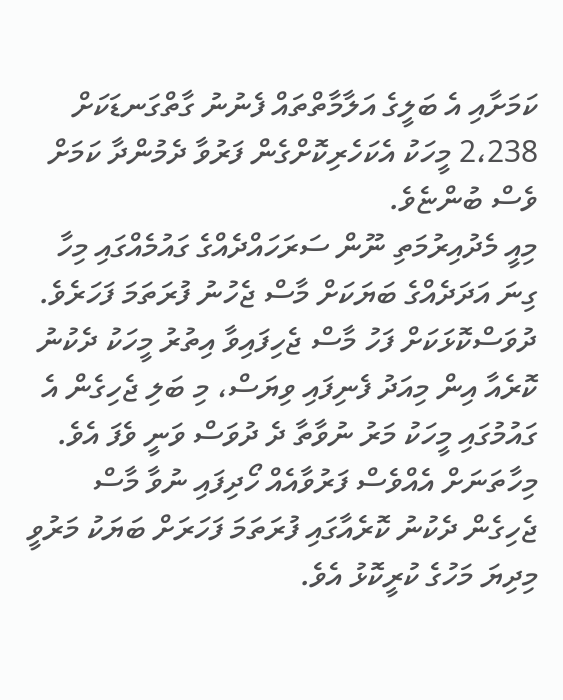ކަމަށާއި އެ ބަލީގެ އަލާމާތްތައް ފެނުނު ގާތްގަނޑަކަށް 2،238 މީހަކު އެކަހެރިކޮށްގެން ފަރުވާ ދެމުންދާ ކަމަށް ވެސް ބުންޏެވެ.
މިއީ މެދުއިރުމަތި ނޫން ސަރަހައްދެއްގެ ގައުމެއްގައި މިހާ ގިނަ އަދަދެއްގެ ބަޔަކަށް މާސް ޖެހުނު ފުރަތަމަ ފަހަރެވެ. ދުވަސްކޮޅަކަށް ފަހު މާސް ޖެހިފައިވާ އިތުރު މީހަކު ދެކުނު ކޮރެއާ އިން މިއަދު ފެނިފައި ވިޔަސް، މި ބަލި ޖެހިގެން އެ ގައުމުގައި މީހަކު މަރު ނުވާތާ ދެ ދުވަސް ވަނީ ވެފަ އެވެ.
މިހާތަނަށް އެއްވެސް ފަރުވާއެއް ހޯދިފައި ނުވާ މާސް ޖެހިގެން ދެކުނު ކޮރެއާގައި ފުރަތަމަ ފަހަރަށް ބަޔަކު މަރުވީ މިދިޔަ މަހުގެ ކުރީކޮޅު އެވެ.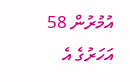އުމުރުން 58 އަހަރުގެ އެ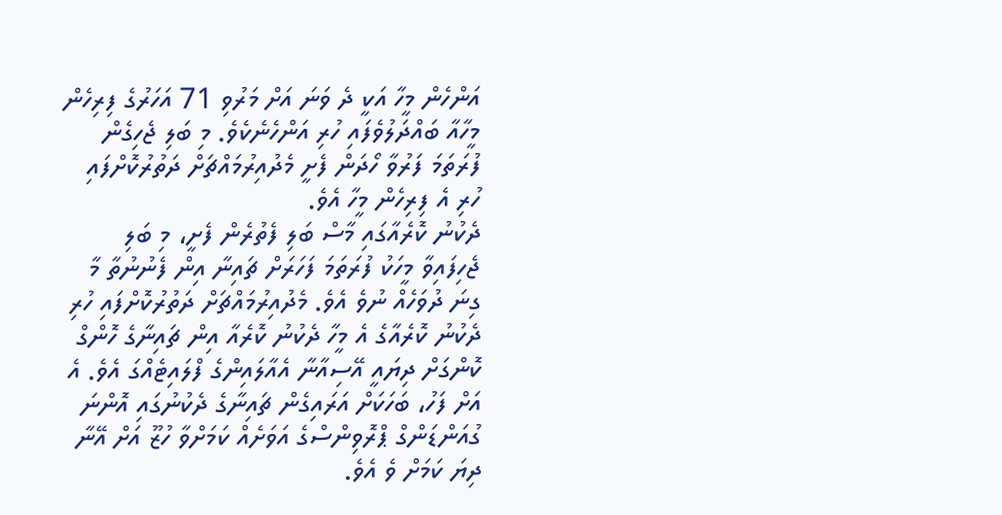އަންހެން މީހާ އަކީ ދެ ވަނަ އަށް މަރުވި 71 އަހަރުގެ ފިރިހެން މީހާއާ ބައްދަލުވެފައި ހުރި އަންހެނެކެވެ. މި ބަލި ޖެހިގެން ފުރަތަމަ ފަރުވާ ހޯދަން ފެށީ މެދުއިރުމައްޗަށް ދަތުރުކޮށްފައި ހުރި އެ ފިރިހެން މީހާ އެވެ.
ދެކުނު ކޮރެއާގައި މާސް ބަލި ފެތުރެން ފެށީ، މި ބަލި ޖެހިފައިވާ މީހަކު ފުރަތަމަ ފަހަރަށް ޗައިނާ އިން ފެނުނުތާ މާ ގިނަ ދުވަހެއް ނުވެ އެވެ. މެދުއިރުމައްޗަށް ދަތުރުކޮށްފައި ހުރި ދެކުނު ކޮރެއާގެ އެ މީހާ ދެކުނު ކޮރެއާ އިން ޗައިނާގެ ހޮންގް ކޮންގަށް ދިޔައީ އޭސިއާނާ އެއާލައިންގެ ފްލައިޓެއްގަ އެވެ. އެ އަށް ފަހު، ބަހަކަށް އަރައިގެން ޗައިނާގެ ދެކުނުގައި އޮންނަ ގުއަންޑަންގް ޕްރޮވިންސްގެ އަވަށެއް ކަމަށްވާ ހުޒޫ އަށް އޭނާ ދިޔަ ކަމަށް ވެ އެވެ.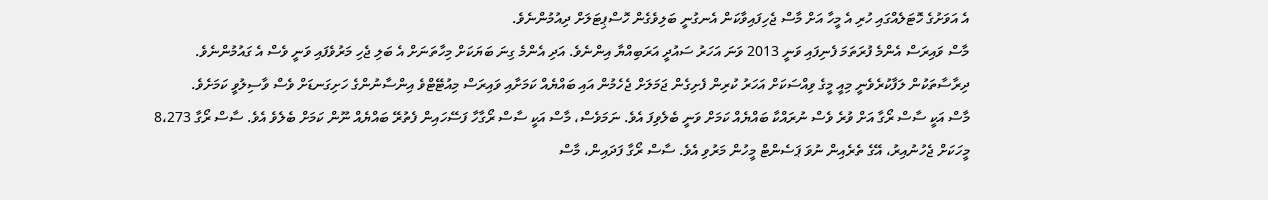އެ އަވަށުގެ ހޮޓަލެއްގައި ހުރި އެ މީހާ އަށް މާސް ޖެހިފައިވާކަން އެނގުނީ ބަލިވެގެން ހޮސްޕިޓަލަށް ދިއުމުންނެވެ.
މާސް ވައިރަސް އެންމެ ފުރަތަމަ ފެނިފައި ވަނީ 2013 ވަނަ އަހަރު ސައުދީ އަރަބިއްޔާ އިންނެވެ. އަދި އެންމެ ގިނަ ބަޔަކަށް މިހާތަނަށް އެ ބަލި ޖެހި މަރުވެފައި ވަނީ ވެސް އެ ގައުމުންނެވެ.
ދިރާސާތަކުން ލަފާކުރެވެނީ މިއީ މީގެ ވިއްސަކަށް އަހަރު ކުރިން ފެށިގެން ޖަމަލަށް ޖެހެމުން އައި ބައްޔެއް ކަމަށާއި ވައިރަސް މިއުޓޭޓްވެ އިންސާނުންގެ ހަށިގަނޑަށް ވެސް ވާސިލުވީ ކަމަށެވެ.
މާސް އަކީ ސާސް ރޯގާ އަށް ވުރެ ވެސް ނުރައްކާ ބައްޔެއް ކަމަށް ވަނީ ބެލެވިފަ އެވެ. ނަމަވެސް، މާސް އަކީ ސާސް ރޯގާހާ ފަސޭހައިން ފެތުރޭ ބައްޔެއް ނޫން ކަމަށް ބެލެވެ އެވެ. ސާސް ރޯގާ 8،273 މީހަކަށް ޖެހުނުއިރު، އޭގެ ތެރެއިން ނުވަ ޕަސެންޓް މީހުން މަރުވި އެވެ. ސާސް ރޯގާ ފަދައިން، މާސް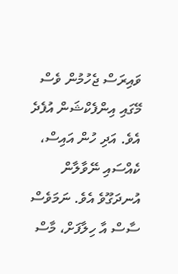ވައިރަސް ޖެހުމުން ވެސް މޭގައި އިންފެކްޝަން އުފެދެ އެވެ. އަދި ހުން އައިސް، ކެއްސައި ނޭވާލާން އުނދަގޫވެ އެވެ. ނަމަވެސް ސާސް އާ ހިލާފަށް، މާސް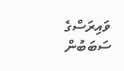ވައިރަސްގެ ސަބަބުން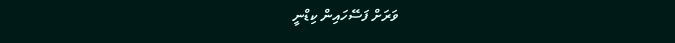ވަރަށް ފަސޭހައިން ކިޑްނީ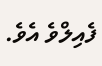ފެއިލްވެ އެވެ.